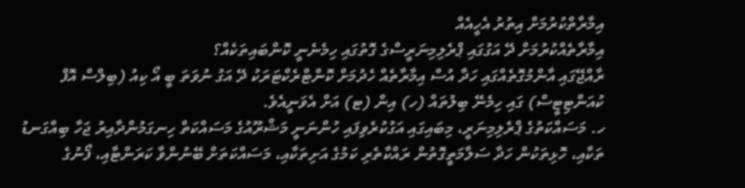އިމާރާތްކުރުމަށް އިތުރު އެހީއެއް
އިމާރާތެއްކުރުމަށް ދޭ އަގުގައި ޕްރެލިމިނަރީސްގެ ގޮތުގައި ހިމެނެނީ ކޮންބައިތަކެއް؟
ރާއްޖޭގައި އާންމުގޮތެއްގައި ހަދާ އުސް އިމާރާތެއް ހެދުމަށް ކޮންޓްރެކްޓަރަކު ދޭ އަގު ނުވަތަ ބީ އޯ ކިއު (ބިލްސް އޮފް ކުއަންޓިޓީސް) ގައި ހިމެނޭ ބިލުތައް (ހ) އިން (ޓ) އަށް އެވަނީއެވެ.
ހ. މަސައްކަތުގެ ޕްރެލިމިނަރީ، މިބައިގައި އަގުކުރެވިފައި ހުންނަނީ މަޝްރޫއުގެ މަސައްކަތް ހިނގަމުންދާއިރު ޖަހާ ބިއްގަނޑު ތަކާއި، ހޮޅިތަކުން ހަދާ ސަލާމަތީގޮތުން ރައްކާތެރި ކަމުގެ އަށިތަކާއި، މަސައްކަތަށް ބޭނުންވާ ކަރަންޓާއި، ފޯނުގެ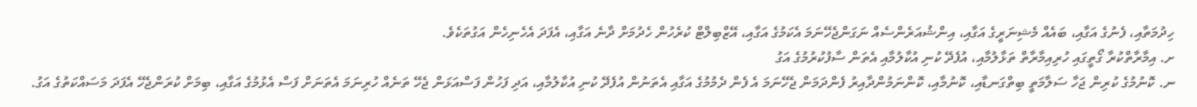ހިދުމަތާއި، ފެނުގެ އަގާއި، ބައެއް މެޝިނަރީގެ އަގާއި، އިންޝުއަރެންސެއް ނަގަންޖެހޭނަމަ އެކަމުގެ އަގާއި، އޭޒްބިލްޓް ކުރެހުން ހެދުމަށް ދާނެ އަގާއި، އެފަދަ އެހެނިހެން އަގުތަކެވެ.
ށ. އިމާރާތްކުރާ ގޯތީގައި ހުރިއިމާރާތް ތަޅާލުމާއި، އުފެދޭ ކުނި އުކާލުމާއި އެތަން ސާފުކުރުމުގެ އަގު
ނ. ކޮނުމުގެ ކުރިން ޖަހާ ސަލާމަތީ ބިތްގަނޑާއި، ކޮނުމާއި، ކޮންނަމުންދާއިރު ފެންދަމަން ޖެހޭނަމަ އެ ފެން ދެމުމުގެ އަގާއި އެތަނުން އުފެދޭ ކުނި އުކާލުމާއި، އަދި ފަހުން ފަސްއަޅަން ޖެހޭ ތަނެއް ހުރިނަމަ އެތަނަށް ފަސް އެޅުމުގެ އަގާއި، ބިމަށް ކުރަންޖެހޭ އެފަދަ މަސައްކަތުގެ އަގު.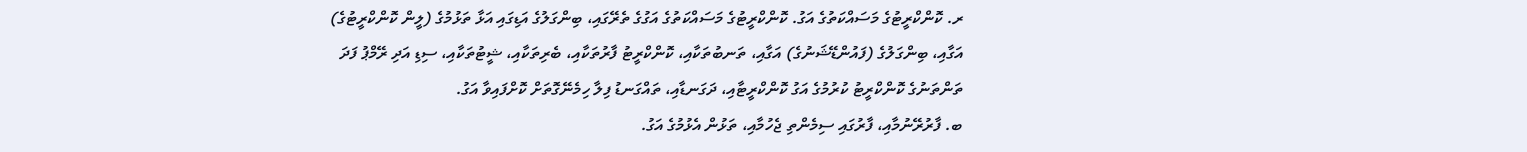ރ. ކޮންކްރީޓުގެ މަސައްކަތުގެ އަގު. ކޮންކްރީޓުގެ މަސައްކަތުގެ އަގުގެ ތެރޭގައި، ބިންގަލުގެ އަޑިގައި އަޅާ ތަޅުމުގެ (ލީން ކޮންކްރީޓުގެ) އަގާއި، ބިންގަލުގެ (ފައުންޑޭޝަނުގެ) އަގާއި، ތަނބުތަކާއި، ކޮންކްރީޓު ފާރުތަކާއި، ބެރިތަކާއި، ޝީޓުތަކާއި، ސިޑި އަދި ރޭމްޕު ފަދަ ތަންތަނުގެ ކޮންކްރީޓު ކުރުމުގެ އަގު ކޮންކްރީޓާއި، ދަގަނޑާއި، ތައްގަނޑު ފިލާ ހިމެނޭގޮތަށް ކޮށްފައިވާ އަގު.
ބ. ފާރުރޭނުމާއި، ފާރުގައި ސިމެންތި ޖެހުމާއި، ތަޅުން އެޅުމުގެ އަގު.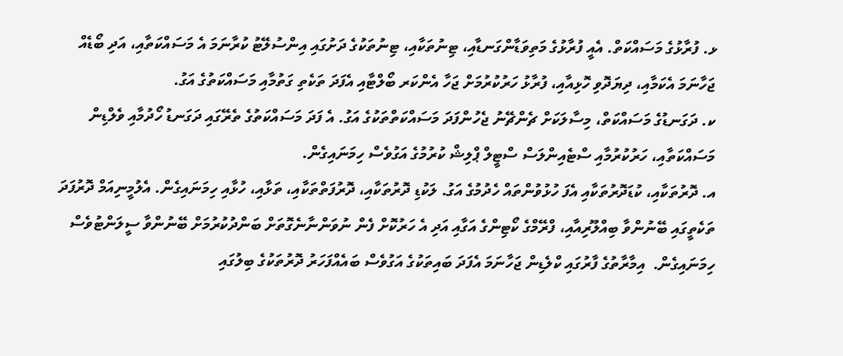ޅ. ފުރާޅުގެ މަސައްކަތް. އެއީ ފުރާޅުގެ މަތިވަޑާންގަނޑާއި، ޓިނުތަކާއި، ޓިނުތަކުގެ ދަށުގައި އިންސުލޭޓު ކުރާނަމަ އެ މަސައްކަތާއި، އަދި ބޯޑެއް ޖަހާނަމަ އެކަމާއި، ދިޔަދޮވި ހޮޅިއާއި، ފުރާޅު ހަރުކުރުމަށް ޖަހާ އެންކަރ ބޯލްޓާއި އެފަދަ ތަކެތި ގަތުމާއި މަސައްކަތުގެ އަގު.
ކ. ދަގަނޑުގެ މަސައްކަތް، މިސާލަކަށް ޗެންޗޭނު ޖެހުންފަދަ މަސައްކަތްތަކުގެ އަގު. އެ ފަދަ މަސައްކަތުގެ ތެރޭގައި ދަގަނޑު ހޯދުމާއި ވެލްޑިން މަސައްކަތާއި، ހަރުކުރުމާއި ސްޓެއިންލަސް ސްޓީލް ޕްލިޝް ކުރުމުގެ އަގުވެސް ހިމަނައިގެން.
އ. ދޮރުތަކާއި، ކުޑަދޮރުތަކާއި އެފަ ހުޅުވުންތައް ހެދުމުގެ އަގު. ލަކުޑި ދޮރުތަކާއި، ދޮރުފަތްތަކާއި، ތަޅާއި، ހުޅާއި ހިމަނައިގެން. އެލުމީނިއަމް ދޮރުފަދަ ތަކެތީގައި ބޭނުންވާ ބިއްލޫރިއާއި، ފްރޭމްގެ ކޯޓިންގެ އަގާއި އަދި އެ ހަރުކޮށް ފެން ނުވަންނާނެގޮތަށް ބަންދުކުރުމަށް ބޭނުންވާ ސީލަންޓުވެސް ހިމަނައިގެން.  އިމާރާތުގެ ފާރުގައި ކްލެޑިން ޖަހާނަމަ އެފަދަ ބައިތަކުގެ އަގުވެސް ބައެއްފަހަރު ދޮރުތަކުގެ ބިލުގައި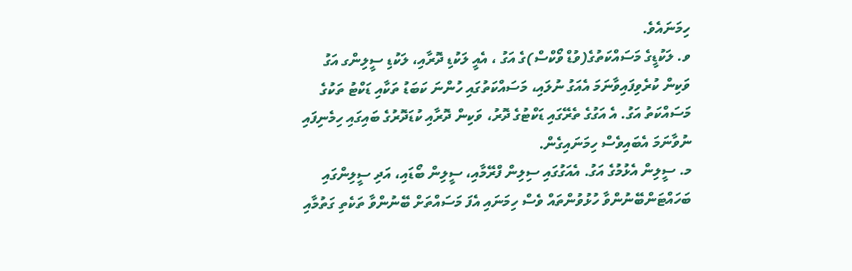ހިމަނައެވެ.
ވ. ލަކުޑީގެ މަސައްކަތުގެ(ވުޑް ވޯކްސް)ގެ އަގު ، އެއީ ލަކުޑި ދޮރާއި، ލަކުޑި ސީލިންގ އަގު ވަކިން ކުރެވިފައިވާނަމަ އެއަގު ނުލައި، މަސައްކަތުގައި ހުންނަ ކަބަޑު ތަކާއި ޑަކްޓު ތަކުގެ މަސައްކަތު އަގު. އެ އަގުގެ ތެރޭގައި ޑަކްޓުގެ ދޮރު، ވަކިން ދޮރާއި ކުޑަދޮރުގެ ބައިގައި ހިމެނިފައި ނުވާނަމަ އެބައިވެސް ހިމަނައިގެން.
މ. ސީލިން އެޅުމުގެ އަގު. އެއަގުގައި ސިލިން ފްރޭމާއި، ސީލިން ބޯޑައި، އަދި ސީލިންގައި ބަހައްޓަންބޭނުންވާ ހުޅުވުންތައް ވެސް ހިމަނައި އެފަ މަސައްތަށް ބޭނުންވާ ތަކެތި ގަތުމާއި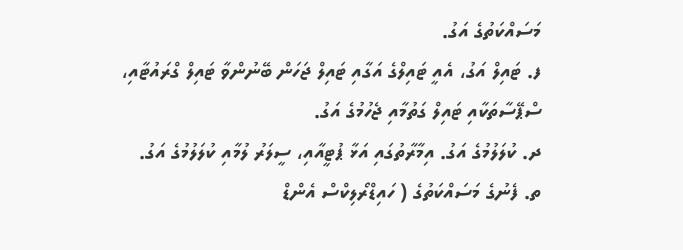މަސައްކަތުގެ އަގު.
ފ. ޓައިލް އަގު، އެއީ ޓައިލްގެ އަގާއި ޓައިލް ޖަހަން ބޭނުންވާ ޓައިލް ގްރައުޓާއި، ސްޕޭސާތަކާއި ޓައިލް ގަތުމާއި ޖެހުމުގެ އަގު.
ދ. ކުލަލުމުގެ އަގު. އިމާރާތުގައި އަޅާ ޕުޓީއާއި، ސީލަރު ލުމާއި ކުލަލުމުގެ އަގު.
ތ. ފެނުގެ މަސައްކަތުގެ ( ހައިޑްރޯލިކްސް އެންޑް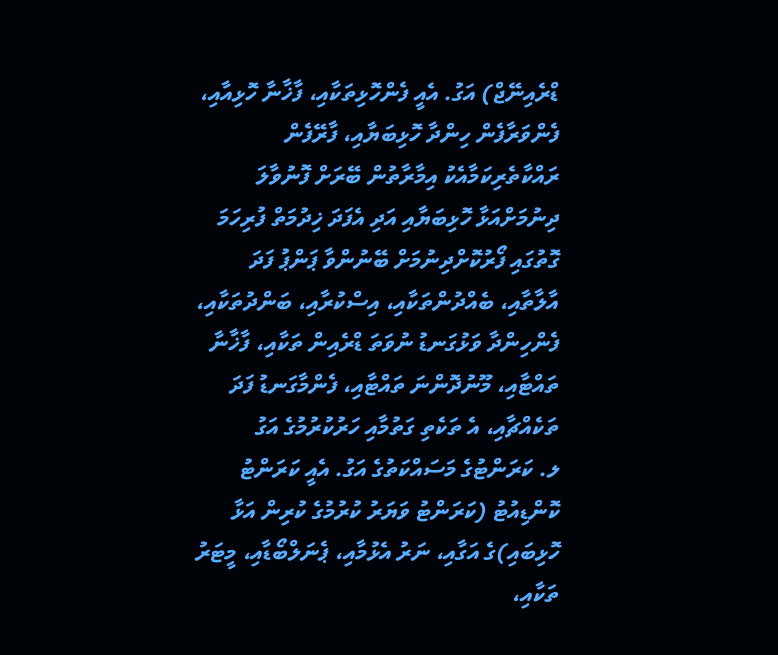ޑްރެއިނޭޖް) އަގު. އެއީ ފެންހޮޅިތަކާއި، ފާޚާނާ ހޮޅިއާއި، ފެންވަރާފެން ހިންދާ ހޮޅިބަޔާއި، ފާރޭފެން ރައްކާތެރިކަމާއެކު އިމާރާތުން ބޭރަށް ފޮނުވާލަ ދިނުމަށްއަޅާ ހޮޅިބަޔާއި އަދި އެފަދަ ޚިދުމަތް ފުރިހަމަ ގޮތުގައި ފޯރުކޮށްދިނުމަށް ބޭނުންވާ ޕަންޕު ފަދަ އާލާތާއި، ބެއްދުންތަކާއި، އިސްކުރާއި، ބަންދުތަކާއި، ފެންހިންދާ ވަޅުގަނޑު ނުވަތަ ޑްރެއިން ތަކާއި، ފާޚާނާ ތައްޓާއި، މޫނުދޮންނަ ތައްޓާއި، ފެންމާގަނޑު ފަދަ ތަކެއްޗާއި، އެ ތަކެތި ގަތުމާއި ހަރުކުރުމުގެ އަގު
ލ. ކަރަންޓުގެ މަސައްކަތުގެ އަގު. އެއީ ކަރަންޓު ކޮންޑިއުޓު (ކަރަންޓު ވަޔަރު ކުރުމުގެ ކުރިން އަޅާ ހޮޅިބައި)ގެ އަގާއި، ނަރު އެޅުމާއި، ޕެނަލްބޯޑާއި، މީޓަރު ތަކާއި،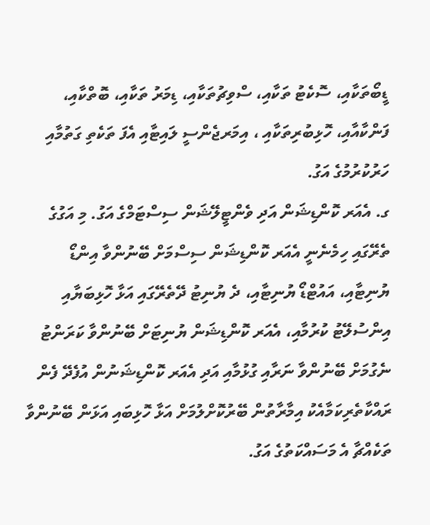ޑީބޯތަކާއި، ސޮކެޓު ތަކާއި، ސްވިޗުތަކާއި، ޑިމަރު ތަކާއި، ބޮތްކާއި، ފަންކާއާއި، ހޮޅިބުރިތަކާއި ، އިމަރޖެންސީ ލައިޓާއި އެފަ ތަކެތި ގަތުމާއި ހަރުކުރުމުގެ އަގު.
ގ. އެއަރ ކޮންޑިޝަން އަދި ވެންޓީލޭޝަން ސިސްޓަމްގެ އަގު. މި އަގުގެ ތެރޭގައި ހިމެނެނީ އެއަރ ކޮންޑިޝަން ސިސްމަށް ބޭނުންވާ އިންޑޯ ޔުނިޓާއި، އައުޓްޑޯ ޔުނިޓާއި، ދެ ޔުނިޓު ދޭތެރޭގައި އަޅާ ހޮޅިބަޔާއި އިންސުލޭޓު ކުރުމާއި، އެއަރ ކޮންޑިޝަން ޔުނިޓަށް ބޭނުންވާ ކަރަންޓު ނެގުމަށް ބޭނުންވާ ނަރާއި ގުޅުމާއި އަދި އެއަރ ކޮންޑިޝަނުން އުފެދޭ ފެން ރައްކާތެރިކަމާއެކު އިމާރާތުން ބޭރުކޮށްލުމަށް އަޅާ ހޮޅިބައި އަޅަން ބޭނުންވާ ތަކެއްޗާ އެ މަސައްކަތުގެ އަގު.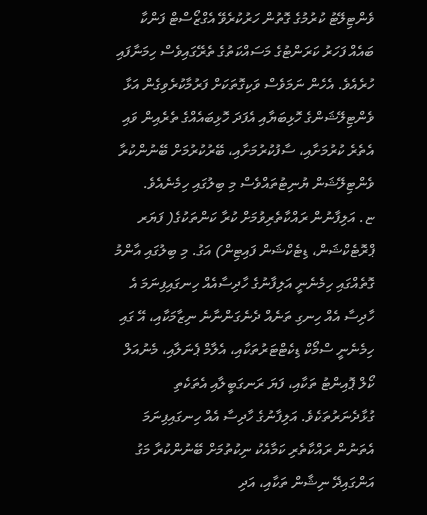ވެންޓިލޭޓު ކުރުމުގެ ގޮތުން ހަރުކުރެވޭ އެގްޒޯސްޓް ފަންކާ ބައެއް ފަހަރު ކަރަންޓުގެ މަސައްކަތުގެ ތެރޭގައިވެސް ހިމަނާފައި ހުރެއެވެ. އެހެން ނަމަވެސް ވަކިގޮތަކަށް ފަރުމާކުރެވިގެން އަޅާ ވެންޓިލޭޝަންގެ ހޮޅިބަޔާއި އެފަދަ ހޮޅިބައެއްގެ ތެރެއިން ވައި އެތެރެ ކުރުމަށާއި، ސާފުކުރުމަށާއި، ބޭރުކުރުމަށް ބޭނުންކުރާ ވެންޓިލޭޝަން ޔުނިޓުތައްވެސް މި ބިލުގައި ހިމެނެއެވެ.
ޏ. އަލިފާނުން ރައްކާތެރިވުމަށް ކުރާ ކަންތަކުގެ( ފަޔަރ ޕްރޮޓެކްޝަން، ޑިޓެކްޝަން ފައިޓިން) އަގު. މި ބިލުގައި އާންމު ގޮތެއްގައި ހިމެނެނީ އަލިފާނުގެ ހާދިސާއެއް ހިނގައިފިނަމަ އެ ހާދިސާ އެއް ހިނގި ތަނެއް ދެނެގަންނާނެ ނިޒާމަކާއި، އޭ ގައި ހިމެނެނީ ސްމޯކް ޑިކެޓްޓަރުތަކާއި، އެލާމް ޕެނަލާއި، މެނުއަލް ކޯލް ޕޮއިންޓު ތަކާއި، ފަޔަ ރަނގަބީލާއި އެތަކެތި ގުޅާދެނަރުތަކެވެ. އަލިފާނުގެ ހާދިސާ އެއް ހިނގައިފިނަމަ އެތަނުން ރައްކާތެރި ކަމާއެކު ނިކުތުމަށް ބޭނުންކުރާ މަގު އަންގައިދޭ ނިޝާން ތަކާއި، އަދި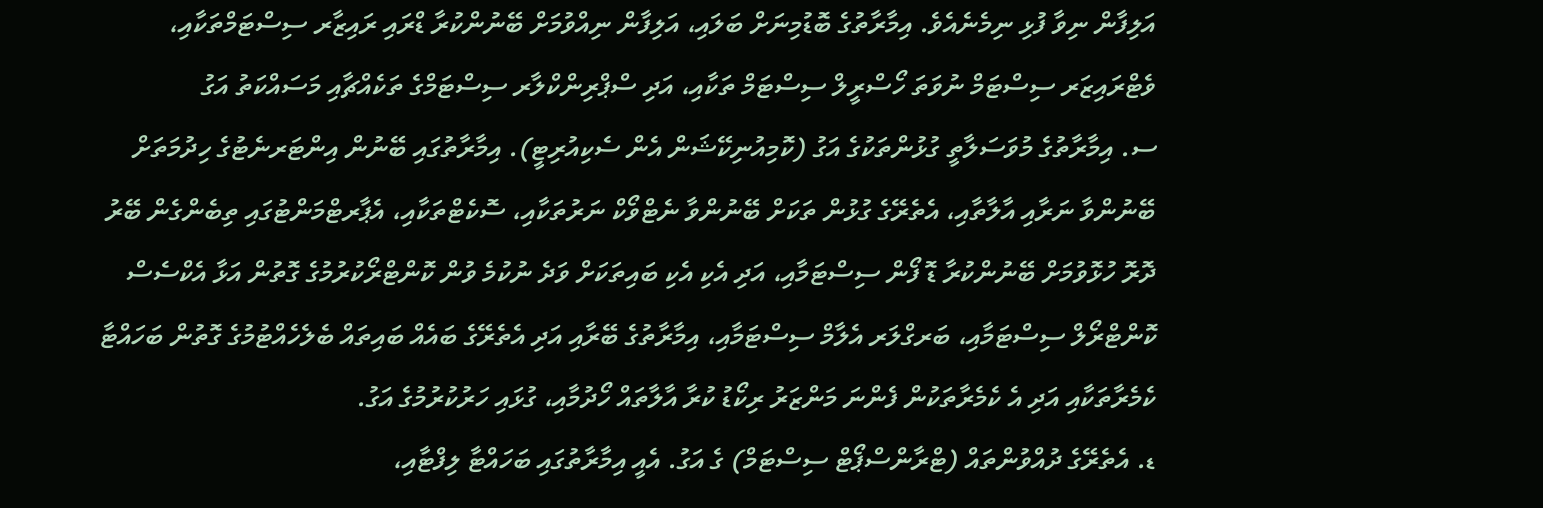އަލިފާން ނިވާ ފުޅި ނިމެނެއެވެ. އިމާރާތުގެ ބޮޑުމިނަށް ބަލައި، އަލިފާން ނިއްވުމަށް ބޭނުންކުރާ ޑްރައި ރައިޒާރ ސިސްޓަމްތަކާއި، ވެޓްރައިޒަރ ސިސްޓަމް ނުވަތަ ހޯސްރީލް ސިސްޓަމް ތަކާއި، އަދި ސްޕްރިންކްލާރ ސިސްޓަމްގެ ތަކެއްޗާއި މަސައްކަތު އަގު
ސ. އިމާރާތުގެ މުވަސަލާތީ ގުޅުންތަކުގެ އަގު (ކޮމިއުނިކޭޝަން އެން ސެކިއުރިޓީ). އިމާރާތުގައި ބޭނުން އިންޓަރނެޓުގެ ހިދުމަތަށް ބޭނުންވާ ނަރާއި އާލާތާއި، އެތެރޭގެ ގުޅުން ތަކަށް ބޭނުންވާ ނެޓްވޯކް ނަރުތަކާއި، ސޮކެޓްތަކާއި، އެޕާރޓްމަންޓުގައި ތިބެންގެން ބޭރު ދޮރޮ ހުޅޮވުމަށް ބޭނުންކުރާ ޑޮ ފޯން ސިސްޓަމާއި، އަދި އެކި އެކި ބައިތަކަށް ވަދެ ނުކުމެ ވުން ކޮންޓްރޯކުރުމުގެ ގޮތުން އަޅާ އެކްސެސް ކޮންޓްރޯލް ސިސްޓަމާއި، ބަރގްލަރ އެލާމް ސިސްޓަމާއި، އިމާރާތުގެ ބޭރާއި އަދި އެތެރޭގެ ބައެއް ބައިތައް ބެލެހެއްޓުމުގެ ގޮތުން ބަހައްޓާ ކެމެރާތަކާއި އަދި އެ ކެމެރާތަކުން ފެންނަ މަންޒަރު ރިކޯޑު ކުރާ އާލާތައް ހޯދުމާއި، ގުޅައި ހަރުކުރުމުގެ އަގު.
ޑ. އެތެރޭގެ ދުއްވުންތައް (ޓްރާންސްޕޯޓް ސިސްޓަމް) ގެ އަގު. އެއީ އިމާރާތުގައި ބަހައްޓާ ލިފްޓާއި،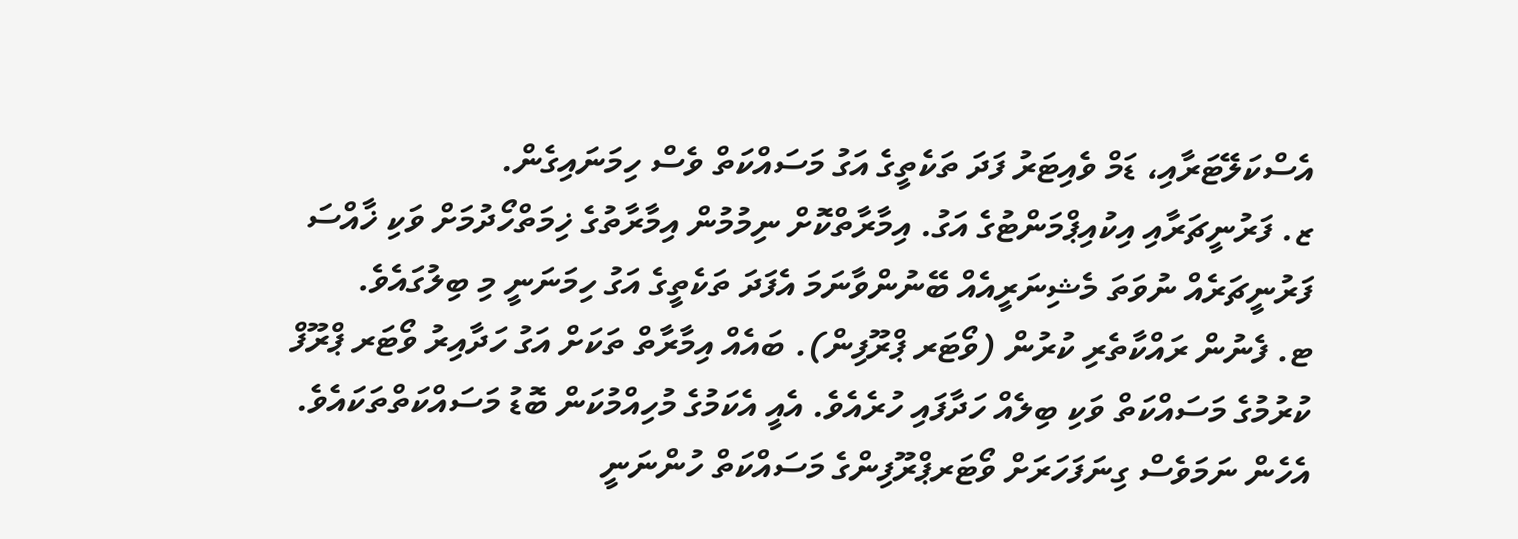އެސްކަލޭޓަރާއި، ޑަމް ވެއިޓަރު ފަދަ ތަކެތީގެ އަގު މަސައްކަތް ވެސް ހިމަނައިގެން.
ޒ. ފަރުނީޗަރާއި އިކުއިޕްމަންޓުގެ އަގު. އިމާރާތްކޮށް ނިމުމުން އިމާރާތުގެ ޚިމަތްހޯދުމަށް ވަކި ޚާއްސަ ފަރުނީޗަރެއް ނުވަތަ މެޝިނަރީއެއް ބޭނުންވާނަމަ އެފަދަ ތަކެތީގެ އަގު ހިމަނަނީ މި ބިލުގައެވެ.
ޓ. ފެނުން ރައްކާތެރި ކުރުން (ވޯޓަރ ޕްރޫފިން). ބައެއް އިމާރާތް ތަކަށް އަގު ހަދާއިރު ވޯޓަރ ޕްރޫފް ކުރުމުގެ މަސައްކަތް ވަކި ބިލެއް ހަދާފައި ހުރެއެވެ. އެއީ އެކަމުގެ މުހިއްމުކަން ބޮޑު މަސައްކަތްތަކައެވެ. އެހެން ނަމަވެސް ގިނަފަހަރަށް ވޯޓަރޕްރޫފިންގެ މަސައްކަތް ހުންނަނީ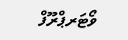ވޯޓަރޕްރޫފް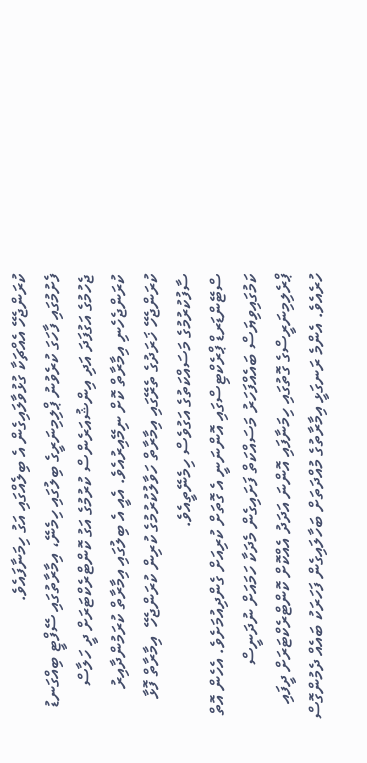ކުރަންޖެހޭ އެއްޗަކާ ގުޅުވާލައިގެން އެ ބިލެއްގައި އަގު ހިމަނާފައެވެ.
ފެށުމުގައި ފާހަގަ ކުރެވުނު ޕްލިމިނަރީގެ ބިލުގައި ހިމެނޭ، އިމާރާތުގައި ސޭފްޓީ ބިއްގަނޑު ޖެހުމުގެ އަގުފަދަ އަދި އިންޝުއަރެންސް ކުރުމުގެ އަގު ކޮންޓްރެކްޓަރަށް ދީ ހަލާސް ކުރަންޖެހެނި އިމާރާތް ކޮށް ނިމޭއިރުއެވެ. އެއީ އެ ބިލުގައި އިމާރާތް ކުރަމުންދާއިރު ކުރަންޖެހޭ ޚަރަދުގެ ތެރޭގައި އިމާރާތް ހަވާލުކުރުމުގެ ކުރިން ކުރަންޖެހޭ  އިމާރާތް ފޮޅާ ސާފުކުރުމުގެ މަސައްކަތުގެ އަގުވެސް ހިމެނޭތީއެވެ.
ސްޓޭންޑަރޑް ޕްރެކްޓިސްގައި އޮންނަނީ އެ ގޮތަށް ކުރިއަށް ގެންދިއުމަށެވެ. އެހެން އޮތް ކަމުގައިވިޔަސް ބައެއްފަހަރު މަސައްކަތް ފަށައިގެން މެދަކާ ހަމައަށް ނުދަނީސް  ޕްރެލިމިނަރީސްގެ ގޮތުގައި ހިމަނާފައި އޮންނަ އަދަދު އެއްކޮށް ކޮންޓްރެކްޓަރަށް ދީފައި ހުރެއެވެ. އެންމެ ރަނގަޅީ އިމާރާތުގެ މުއްދަތަށް ބަހާލައިގެން ފަހަރަކު ބައެއް ދެމުންގޮސް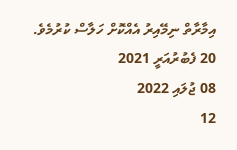އިމާރާތް ނިމޭއިރު އެއްކޮށް ހަލާސް ކުރުމެވެ.
20 ފެބުރުއަރީ 2021
08 ޖުލައި 2022
12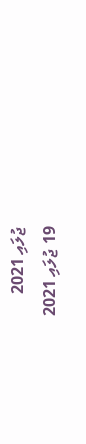ޖުލައި 2021
19 ޖުލައި 2021